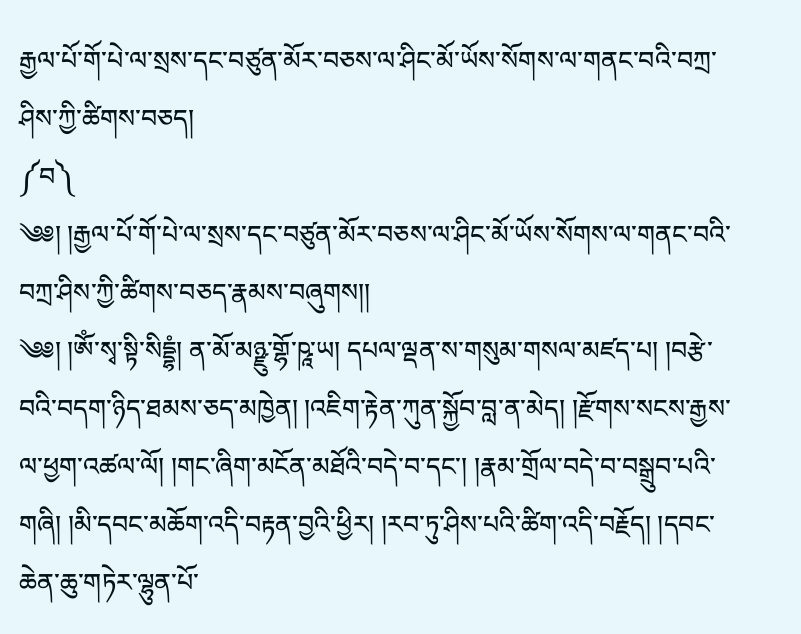རྒྱལ་པོ་གོ་པེ་ལ་སྲས་དང་བཙུན་མོར་བཅས་ལ་ཤིང་མོ་ཡོས་སོགས་ལ་གནང་བའི་བཀྲ་ཤིས་ཀྱི་ཚིགས་བཅད།
༼བ༽
༄༅། །རྒྱལ་པོ་གོ་པེ་ལ་སྲས་དང་བཙུན་མོར་བཅས་ལ་ཤིང་མོ་ཡོས་སོགས་ལ་གནང་བའི་བཀྲ་ཤིས་ཀྱི་ཚིགས་བཅད་རྣམས་བཞུགས།།
༄༅། །ཨོཾ་སྭ་སྟི་སིདྡྷཾ། ན་མོ་མཉྫུ་གྷོ་ཥཱ་ཡ། དཔལ་ལྡན་ས་གསུམ་གསལ་མཛད་པ། །བརྩེ་བའི་བདག་ཉིད་ཐམས་ཅད་མཁྱེན། །འཇིག་རྟེན་ཀུན་སྐྱོབ་བླ་ན་མེད། །རྫོགས་སངས་རྒྱས་ལ་ཕྱག་འཚལ་ལོ། །གང་ཞིག་མངོན་མཐོའི་བདེ་བ་དང་། །རྣམ་གྲོལ་བདེ་བ་བསྒྲུབ་པའི་གཞི། །མི་དབང་མཆོག་འདི་བརྟན་བྱའི་ཕྱིར། །རབ་ཏུ་ཤིས་པའི་ཚིག་འདི་བརྗོད། །དབང་ཆེན་ཆུ་གཏེར་ལྷུན་པོ་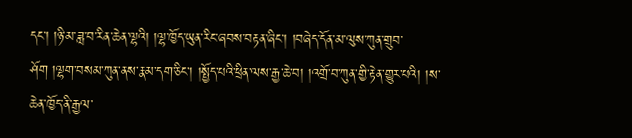དང་། །ཉི་མ་ཟླ་བ་རིན་ཆེན་ལྷའི། །ལྷ་ཁྱོད་ཡུན་རིང་ཞབས་བརྟན་ཞིང་། །བཞེད་དོན་མ་ལུས་ཀུན་གྲུབ་ཤོག །ལྷག་བསམ་ཀུན་ནས་རྣམ་དག་ཅིང་། །སྤྱོད་པའི་ཕྲིན་ལས་རྒྱ་ཆེ་བ། །འགྲོ་བ་ཀུན་གྱི་རྟེན་གྱུར་པའི། །ས་ཆེན་ཁྱོད་ནི་རྒྱལ་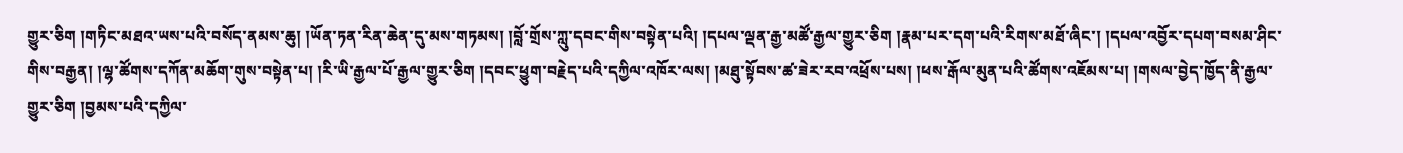གྱུར་ཅིག །གཏིང་མཐའ་ཡས་པའི་བསོད་ནམས་ཆུ། །ཡོན་ཏན་རིན་ཆེན་དུ་མས་གཏམས། །བློ་གྲོས་ཀླུ་དབང་གིས་བསྟེན་པའི། །དཔལ་ལྡན་རྒྱ་མཚོ་རྒྱལ་གྱུར་ཅིག །རྣམ་པར་དག་པའི་རིགས་མཐོ་ཞིང་། །དཔལ་འབྱོར་དཔག་བསམ་ཤིང་གིས་བརྒྱན། །ལྷ་ཚོགས་དཀོན་མཆོག་གུས་བསྟེན་པ། །རི་ཡི་རྒྱལ་པོ་རྒྱལ་གྱུར་ཅིག །དབང་ཕྱུག་བརྗེད་པའི་དཀྱིལ་འཁོར་ལས། །མཐུ་སྟོབས་ཚ་ཟེར་རབ་འཕྲོས་པས། །ཕས་རྒོལ་མུན་པའི་ཚོགས་འཇོམས་པ། །གསལ་བྱེད་ཁྱོད་ནི་རྒྱལ་གྱུར་ཅིག །བྱམས་པའི་དཀྱིལ་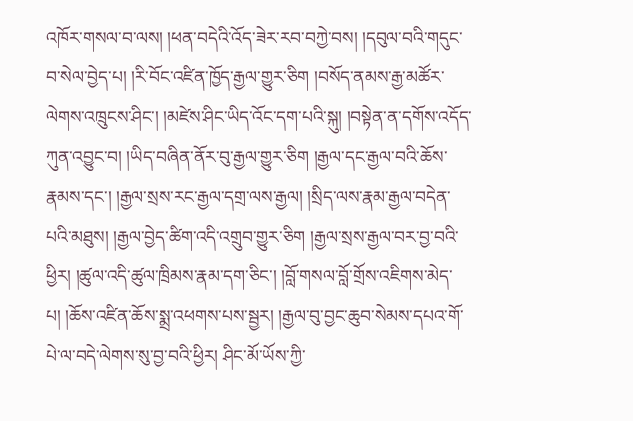འཁོར་གསལ་བ་ལས། །ཕན་བདེའི་འོད་ཟེར་རབ་བཀྱེ་བས། །དབུལ་བའི་གདུང་བ་སེལ་བྱེད་པ། །རི་བོང་འཛིན་ཁྱོད་རྒྱལ་གྱུར་ཅིག །བསོད་ནམས་རྒྱ་མཚོར་ལེགས་འཁྲུངས་ཤིང་། །མཛེས་ཤིང་ཡིད་འོང་དག་པའི་སྐུ། །བསྟེན་ན་དགོས་འདོད་ཀུན་འབྱུང་བ། །ཡིད་བཞིན་ནོར་བུ་རྒྱལ་གྱུར་ཅིག །རྒྱལ་དང་རྒྱལ་བའི་ཆོས་རྣམས་དང་། །རྒྱལ་སྲས་རང་རྒྱལ་དགྲ་ལས་རྒྱལ། །སྲིད་ལས་རྣམ་རྒྱལ་བདེན་པའི་མཐུས། །རྒྱལ་བྱེད་ཚིག་འདི་འགྲུབ་གྱུར་ཅིག །རྒྱལ་སྲས་རྒྱལ་བར་བྱ་བའི་ཕྱིར། །ཚུལ་འདི་ཚུལ་ཁྲིམས་རྣམ་དག་ཅིང་། །བློ་གསལ་བློ་གྲོས་འཇིགས་མེད་པ། །ཆོས་འཛིན་ཆོས་སྨྲ་འཕགས་པས་སྦྱར། །རྒྱལ་བུ་བྱང་ཆུབ་སེམས་དཔའ་གོ་པེ་ལ་བདེ་ལེགས་སུ་བྱ་བའི་ཕྱིར། ཤིང་མོ་ཡོས་ཀྱི་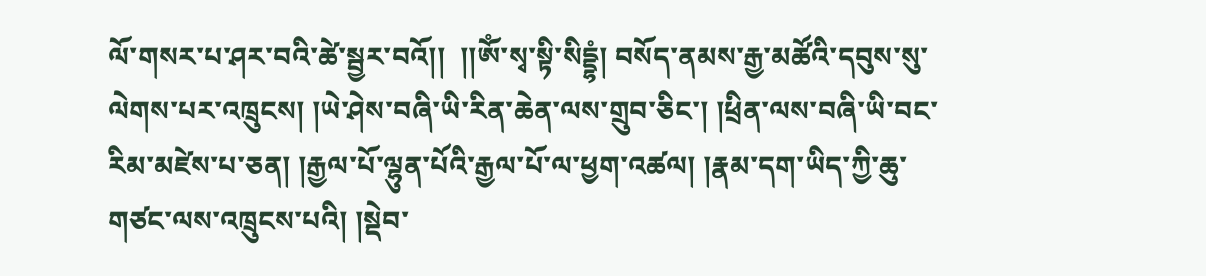ལོ་གསར་པ་ཤར་བའི་ཚེ་སྦྱར་བའོ།།  །།ཨོཾ་སྭ་སྟི་སིདྡྷཾ། བསོད་ནམས་རྒྱ་མཚོའི་དབུས་སུ་ལེགས་པར་འཁྲུངས། །ཡེ་ཤེས་བཞི་ཡི་རིན་ཆེན་ལས་གྲུབ་ཅིང་། །ཕྲིན་ལས་བཞི་ཡི་བང་རིམ་མཛེས་པ་ཅན། །རྒྱལ་པོ་ལྷུན་པོའི་རྒྱལ་པོ་ལ་ཕྱག་འཚལ། །རྣམ་དག་ཡིད་ཀྱི་ཆུ་གཙང་ལས་འཁྲུངས་པའི། །སྡེབ་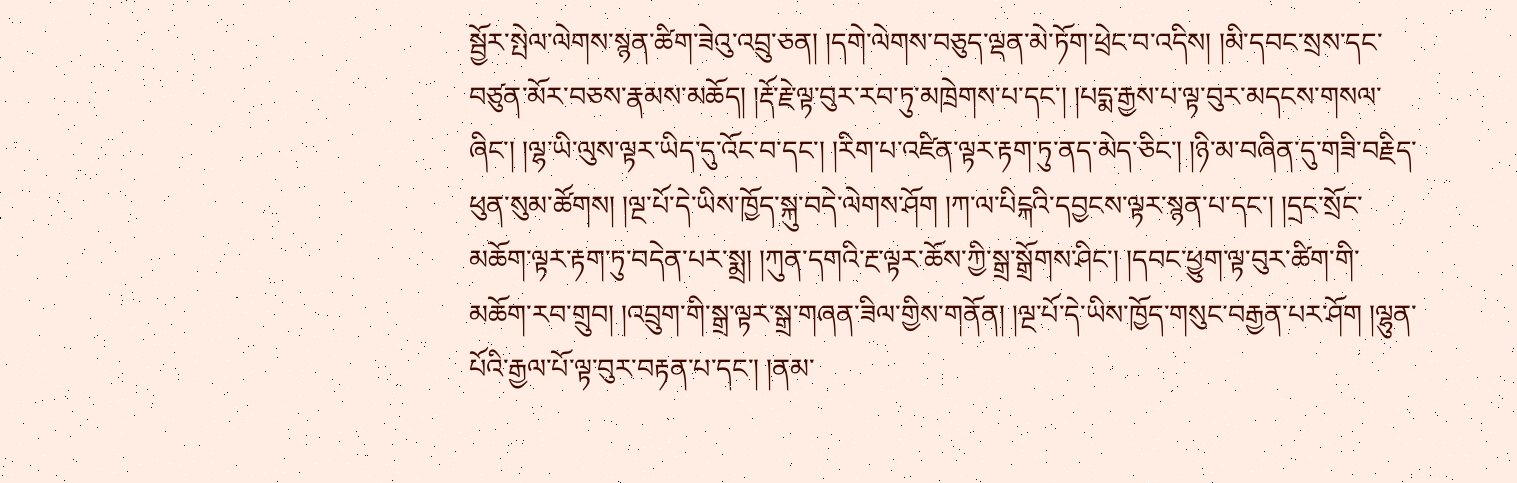སྦྱོར་སྤེལ་ལེགས་སྙན་ཚིག་ཟེའུ་འབྲུ་ཅན། །དགེ་ལེགས་བཅུད་ལྡན་མེ་ཏོག་ཕྲེང་བ་འདིས། །མི་དབང་སྲས་དང་བཙུན་མོར་བཅས་རྣམས་མཆོད། །རྡོ་རྗེ་ལྟ་བུར་རབ་ཏུ་མཁྲེགས་པ་དང་། །པདྨ་རྒྱས་པ་ལྟ་བུར་མདངས་གསལ་ཞིང་། །ལྷ་ཡི་ལུས་ལྟར་ཡིད་དུ་འོང་བ་དང་། །རིག་པ་འཛིན་ལྟར་རྟག་ཏུ་ནད་མེད་ཅིང་། །ཉི་མ་བཞིན་དུ་གཟི་བརྗིད་ཕུན་སུམ་ཚོགས། །ལྔ་པོ་དེ་ཡིས་ཁྱོད་སྐུ་བདེ་ལེགས་ཤོག །ཀ་ལ་པིངྐའི་དབྱངས་ལྟར་སྙན་པ་དང་། །དྲང་སྲོང་མཆོག་ལྟར་རྟག་ཏུ་བདེན་པར་སྨྲ། །ཀུན་དགའི་རྔ་ལྟར་ཆོས་ཀྱི་སྒྲ་སྒྲོགས་ཤིང་། །དབང་ཕྱུག་ལྟ་བུར་ཚིག་གི་མཆོག་རབ་གྲུབ། །འབྲུག་གི་སྒྲ་ལྟར་སྒྲ་གཞན་ཟིལ་གྱིས་གནོན། །ལྔ་པོ་དེ་ཡིས་ཁྱོད་གསུང་བརྒྱན་པར་ཤོག །ལྷུན་པོའི་རྒྱལ་པོ་ལྟ་བུར་བརྟན་པ་དང་། །ནམ་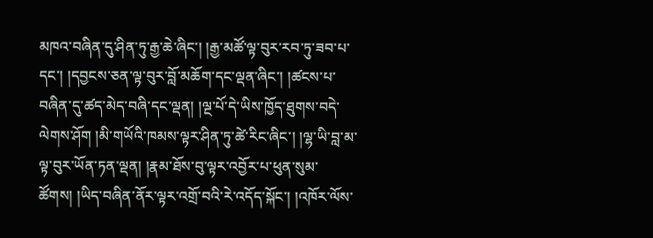མཁའ་བཞིན་དུ་ཤིན་ཏུ་རྒྱ་ཆེ་ཞིང་། །རྒྱ་མཚོ་ལྟ་བུར་རབ་ཏུ་ཟབ་པ་དང་། །དབྱངས་ཅན་ལྟ་བུར་བློ་མཆོག་དང་ལྡན་ཞིང་། །ཚངས་པ་བཞིན་དུ་ཚད་མེད་བཞི་དང་ལྡན། །ལྔ་པོ་དེ་ཡིས་ཁྱོད་ཐུགས་བདེ་ལེགས་ཤོག །མི་གཡོའི་ཁམས་ལྟར་ཤིན་ཏུ་ཚེ་རིང་ཞིང་། །ལྷ་ཡི་བླ་མ་ལྟ་བུར་ཡོན་ཏན་ལྡན། །རྣམ་ཐོས་བུ་ལྟར་འབྱོར་པ་ཕུན་སུམ་ཚོགས། །ཡིད་བཞིན་ནོར་ལྟར་འགྲོ་བའི་རེ་འདོད་སྐོང་། །འཁོར་ལོས་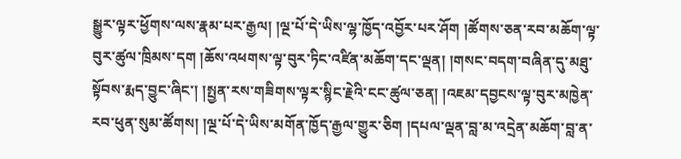སྒྱུར་ལྟར་ཕྱོགས་ལས་རྣམ་པར་རྒྱལ། །ལྔ་པོ་དེ་ཡིས་ལྷ་ཁྱོད་འབྱོར་པར་ཤོག །ཚོགས་ཅན་རབ་མཆོག་ལྟ་བུར་ཚུལ་ཁྲིམས་དག །ཆོས་འཕགས་ལྟ་བུར་ཏིང་འཛིན་མཆོག་དང་ལྡན། །གསང་བདག་བཞིན་དུ་མཐུ་སྟོབས་རྨད་བྱུང་ཞིང་། །སྤྱན་རས་གཟིགས་ལྟར་སྙིང་རྗེའི་ངང་ཚུལ་ཅན། །འཇམ་དབྱངས་ལྟ་བུར་མཁྱེན་རབ་ཕུན་སུམ་ཚོགས། །ལྔ་པོ་དེ་ཡིས་མགོན་ཁྱོད་རྒྱལ་གྱུར་ཅིག །དཔལ་ལྡན་བླ་མ་འདྲེན་མཆོག་བླ་ན་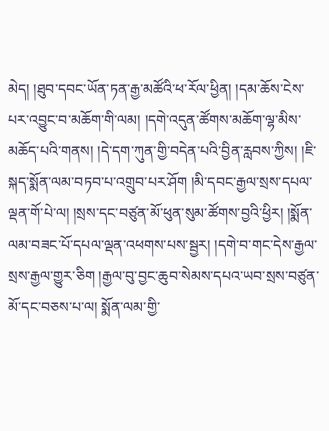མེད། །ཐུབ་དབང་ཡོན་ཏན་རྒྱ་མཚོའི་ཕ་རོལ་ཕྱིན། །དམ་ཆོས་ངེས་པར་འབྱུང་བ་མཆོག་གི་ལམ། །དགེ་འདུན་ཚོགས་མཆོག་ལྷ་མིས་མཆོད་པའི་གནས། །དེ་དག་ཀུན་གྱི་བདེན་པའི་བྱིན་རླབས་ཀྱིས། །ཇི་སྐད་སྨོན་ལམ་བཏབ་པ་འགྲུབ་པར་ཤོག །མི་དབང་རྒྱལ་སྲས་དཔལ་ལྡན་གོ་པེ་ལ། །སྲས་དང་བཙུན་མོ་ཕུན་སུམ་ཚོགས་བྱའི་ཕྱིར། །སྨོན་ལམ་བཟང་པོ་དཔལ་ལྡན་འཕགས་པས་སྦྱར། །དགེ་བ་གང་དེས་རྒྱལ་སྲས་རྒྱལ་གྱུར་ཅིག །རྒྱལ་བུ་བྱང་ཆུབ་སེམས་དཔའ་ཡབ་སྲས་བཙུན་མོ་དང་བཅས་པ་ལ། སྨོན་ལམ་གྱི་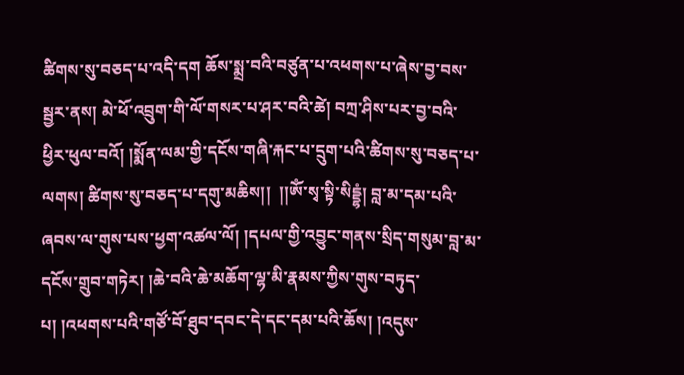ཚིགས་སུ་བཅད་པ་འདི་དག ཆོས་སྨྲ་བའི་བཙུན་པ་འཕགས་པ་ཞེས་བྱ་བས་སྦྱར་ནས། མེ་ཕོ་འབྲུག་གི་ལོ་གསར་པ་ཤར་བའི་ཚེ། བཀྲ་ཤིས་པར་བྱ་བའི་ཕྱིར་ཕུལ་བའོ། །སྨོན་ལམ་གྱི་དངོས་གཞི་རྐང་པ་དྲུག་པའི་ཚིགས་སུ་བཅད་པ་ལགས། ཚིགས་སུ་བཅད་པ་དགུ་མཆིས།།  །།ཨོཾ་སྭ་སྟི་སིདྡྷཾ། བླ་མ་དམ་པའི་ཞབས་ལ་གུས་པས་ཕྱག་འཚལ་ལོ། །དཔལ་གྱི་འབྱུང་གནས་སྲིད་གསུམ་བླ་མ་དངོས་གྲུབ་གཏེར། །ཆེ་བའི་ཆེ་མཆོག་ལྷ་མི་རྣམས་ཀྱིས་གུས་བཏུད་པ། །འཕགས་པའི་གཙོ་བོ་ཐུབ་དབང་དེ་དང་དམ་པའི་ཆོས། །འདུས་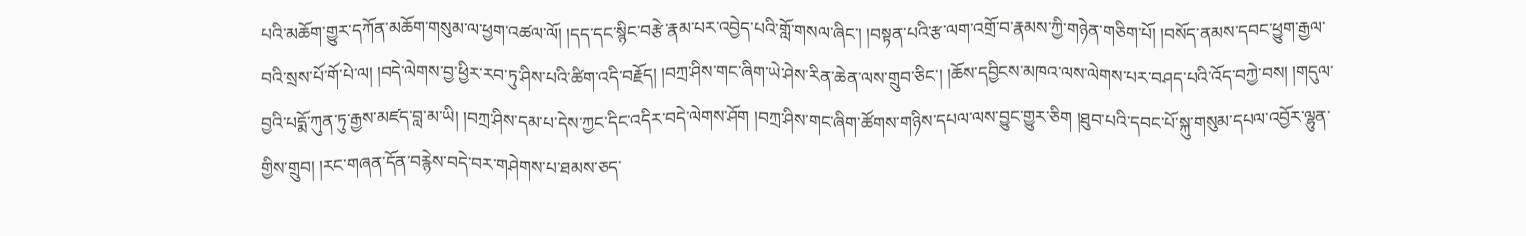པའི་མཆོག་གྱུར་དཀོན་མཆོག་གསུམ་ལ་ཕྱག་འཚལ་ལོ། །དད་དང་སྙིང་བརྩེ་རྣམ་པར་འབྱེད་པའི་གློ་གསལ་ཞིང་། །བསྟན་པའི་རྩ་ལག་འགྲོ་བ་རྣམས་ཀྱི་གཉེན་གཅིག་པོ། །བསོད་ནམས་དབང་ཕྱུག་རྒྱལ་བའི་སྲས་པོ་གོ་པེ་ལ། །བདེ་ལེགས་བྱ་ཕྱིར་རབ་ཏུ་ཤིས་པའི་ཚིག་འདི་བརྗོད། །བཀྲ་ཤིས་གང་ཞིག་ཡེ་ཤེས་རིན་ཆེན་ལས་གྲུབ་ཅིང་། །ཆོས་དབྱིངས་མཁའ་ལས་ལེགས་པར་བཤད་པའི་འོད་བཀྱེ་བས། །གདུལ་བྱའི་པདྨོ་ཀུན་ཏུ་རྒྱས་མཛད་བླ་མ་ཡི། །བཀྲ་ཤིས་དམ་པ་དེས་ཀྱང་དིང་འདིར་བདེ་ལེགས་ཤོག །བཀྲ་ཤིས་གང་ཞིག་ཚོགས་གཉིས་དཔལ་ལས་བྱུང་གྱུར་ཅིག །ཐུབ་པའི་དབང་པོ་སྐུ་གསུམ་དཔལ་འབྱོར་ལྷུན་གྱིས་གྲུབ། །རང་གཞན་དོན་བརྙེས་བདེ་བར་གཤེགས་པ་ཐམས་ཅད་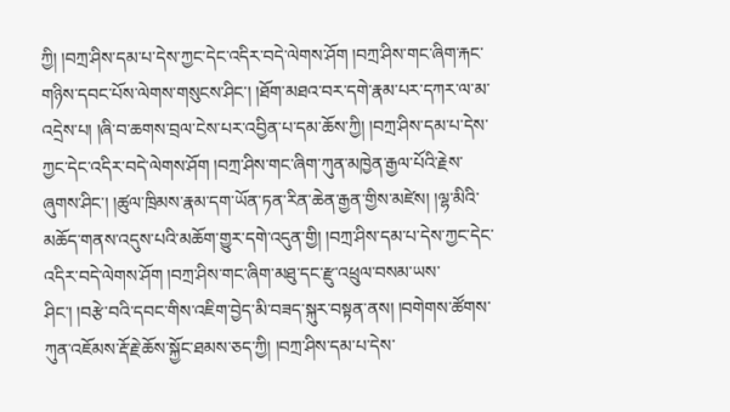ཀྱི། །བཀྲ་ཤིས་དམ་པ་དེས་ཀྱང་དེང་འདིར་བདེ་ལེགས་ཤོག །བཀྲ་ཤིས་གང་ཞིག་རྐང་གཉིས་དབང་པོས་ལེགས་གསུངས་ཤིང་། །ཐོག་མཐའ་བར་དགེ་རྣམ་པར་དཀར་ལ་མ་འདྲེས་པ། །ཞི་བ་ཆགས་བྲལ་ངེས་པར་འབྱིན་པ་དམ་ཆོས་ཀྱི། །བཀྲ་ཤིས་དམ་པ་དེས་ཀྱང་དེང་འདིར་བདེ་ལེགས་ཤོག །བཀྲ་ཤིས་གང་ཞིག་ཀུན་མཁྱེན་རྒྱལ་པོའི་རྗེས་ཞུགས་ཤིང་། །ཚུལ་ཁྲིམས་རྣམ་དག་ཡོན་ཏན་རིན་ཆེན་རྒྱན་གྱིས་མཛེས། །ལྷ་མིའི་མཆོད་གནས་འདུས་པའི་མཆོག་གྱུར་དགེ་འདུན་གྱི། །བཀྲ་ཤིས་དམ་པ་དེས་ཀྱང་དེང་འདིར་བདེ་ལེགས་ཤོག །བཀྲ་ཤིས་གང་ཞིག་མཐུ་དང་རྫུ་འཕྲུལ་བསམ་ཡས་ཤིང་། །བརྩེ་བའི་དབང་གིས་འཇིག་བྱེད་མི་བཟད་སྐུར་བསྟན་ནས། །བགེགས་ཚོགས་ཀུན་འཇོམས་རྡོ་རྗེ་ཆོས་སྐྱོང་ཐམས་ཅད་ཀྱི། །བཀྲ་ཤིས་དམ་པ་དེས་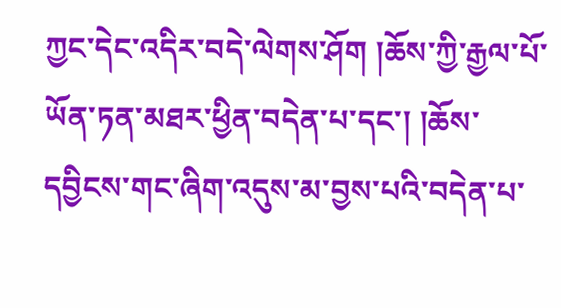ཀྱང་དེང་འདིར་བདེ་ལེགས་ཤོག །ཆོས་ཀྱི་རྒྱལ་པོ་ཡོན་ཏན་མཐར་ཕྱིན་བདེན་པ་དང་། །ཆོས་དབྱིངས་གང་ཞིག་འདུས་མ་བྱས་པའི་བདེན་པ་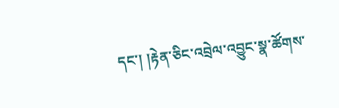དང་། །རྟེན་ཅིང་འབྲེལ་འབྱུང་སྣ་ཚོགས་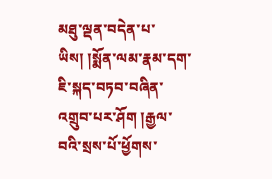མཐུ་ལྡན་བདེན་པ་ཡིས། །སྨོན་ལམ་རྣམ་དག་ཇི་སྐད་བཏབ་བཞིན་འགྲུབ་པར་ཤོག །རྒྱལ་བའི་སྲས་པོ་ཕྱོགས་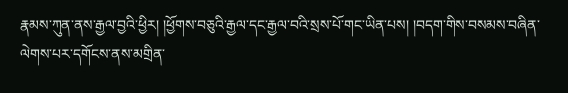རྣམས་ཀུན་ནས་རྒྱལ་བྱའི་ཕྱིར། །ཕྱོགས་བཅུའི་རྒྱལ་དང་རྒྱལ་བའི་སྲས་པོ་གང་ཡིན་པས། །བདག་གིས་བསམས་བཞིན་ལེགས་པར་དགོངས་ནས་མགྲིན་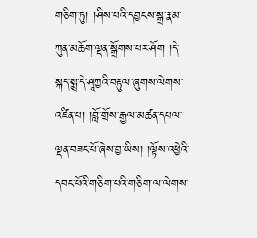གཅིག་ཏུ། །ཤིས་པའི་དབྱངས་སྒྲ་རྣམ་ཀུན་མཆོག་ལྡན་སྒྲོགས་པར་ཤོག །དེ་སྐད་སྨྲ་དེ་ཤཱཀྱའི་བརྟུལ་ཞུགས་ལེགས་འཛིན་པ། །བློ་གྲོས་རྒྱལ་མཚན་དཔལ་ལྡན་བཟང་པོ་ཞེས་བྱ་ཡིས། །ལྟོས་འཕྱེའི་དབང་པོའི་གཅིག་པའི་གཅིག་ལ་ལེགས་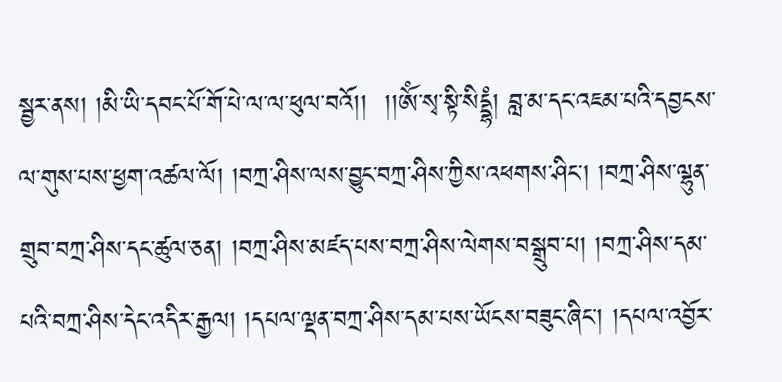སྦྱར་ནས། །མི་ཡི་དབང་པོ་གོ་པེ་ལ་ལ་ཕུལ་བའོ།།  །།ཨོཾ་སྭ་སྟི་སིདྡྷཾ། བླ་མ་དང་འཇམ་པའི་དབྱངས་ལ་གུས་པས་ཕྱག་འཚལ་ལོ། །བཀྲ་ཤིས་ལས་བྱུང་བཀྲ་ཤིས་ཀྱིས་འཕགས་ཤིང་། །བཀྲ་ཤིས་ལྷུན་གྲུབ་བཀྲ་ཤིས་དང་ཚུལ་ཅན། །བཀྲ་ཤིས་མཛད་པས་བཀྲ་ཤིས་ལེགས་བསྒྲུབ་པ། །བཀྲ་ཤིས་དམ་པའི་བཀྲ་ཤིས་དེང་འདིར་རྒྱལ། །དཔལ་ལྡན་བཀྲ་ཤིས་དམ་པས་ཡོངས་བཟུང་ཞིང་། །དཔལ་འབྱོར་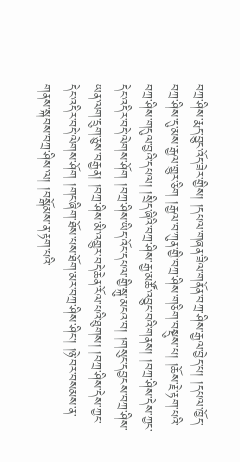བཀྲ་ཤིས་རྨད་བྱུང་འོད་ཟེར་གྱིས། །དཔལ་གཞན་ཟིལ་གནོན་བཀྲ་ཤིས་རྒྱལ་བྱེད་པ། །དཔལ་ཁྱོད་བཀྲ་ཤིས་དུ་མས་རྒྱལ་གྱུར་ཅིག །རྒྱལ་བ་ཀུན་གྱི་བཀྲ་ཤིས་གཅིག་བསྡུས་པ། །ཆོས་རྗེ་རྟག་པའི་བཀྲ་ཤིས་གདུལ་བྱའི་དཔལ། །སྲིད་ཞིའི་བཀྲ་ཤིས་རྒྱ་མཚོ་འབྱུང་བའི་གནས། །བཀྲ་ཤིས་དེས་ཀྱང་དེང་འདིར་བདེ་ལེགས་ཤོག །བཀྲ་ཤིས་ཡིད་འོང་དཔལ་གྱི་སྐུ་མངའ་བ། །གསུང་དབྱངས་བཀྲ་ཤིས་ཡན་ལག་དྲུག་ཅུས་བརྒྱན། །བཀྲ་ཤིས་མི་འགྱུར་བདེ་ཆེན་རོལ་པའི་ཐུགས། །བཀྲ་ཤིས་དེས་ཀྱང་དེང་འདིར་བདེ་ལེགས་ཤོག །གང་ཞིག་ཐོས་པས་ཐོག་མར་བཀྲ་ཤིས་ཤིང་། །ཉེ་བར་བསམས་ན་གནས་སྐབས་བཀྲ་ཤིས་ལ། །བསྒོམས་ན་རྟག་པའི་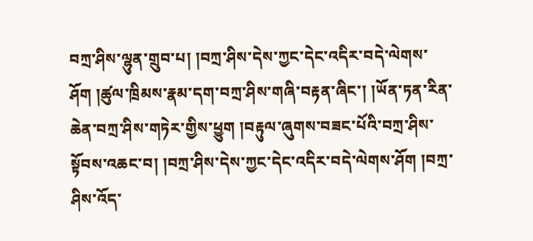བཀྲ་ཤིས་ལྷུན་གྲུབ་པ། །བཀྲ་ཤིས་དེས་ཀྱང་དེང་འདིར་བདེ་ལེགས་ཤོག །ཚུལ་ཁྲིམས་རྣམ་དག་བཀྲ་ཤིས་གཞི་བརྟན་ཞིང་། །ཡོན་ཏན་རིན་ཆེན་བཀྲ་ཤིས་གཏེར་གྱིས་ཕྱུག །བརྟུལ་ཞུགས་བཟང་པོའི་བཀྲ་ཤིས་སྟོབས་འཆང་བ། །བཀྲ་ཤིས་དེས་ཀྱང་དེང་འདིར་བདེ་ལེགས་ཤོག །བཀྲ་ཤིས་འོད་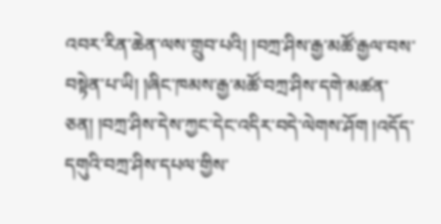འབར་རིན་ཆེན་ལས་གྲུབ་པའི། །བཀྲ་ཤིས་རྒྱ་མཚོ་རྒྱལ་བས་བསྟེན་པ་ཡི། །ཞིང་ཁམས་རྒྱ་མཚོ་བཀྲ་ཤིས་དགེ་མཚན་ཅན། །བཀྲ་ཤིས་དེས་ཀྱང་དེང་འདིར་བདེ་ལེགས་ཤོག །འདོད་དགུའི་བཀྲ་ཤིས་དཔལ་གྱིས་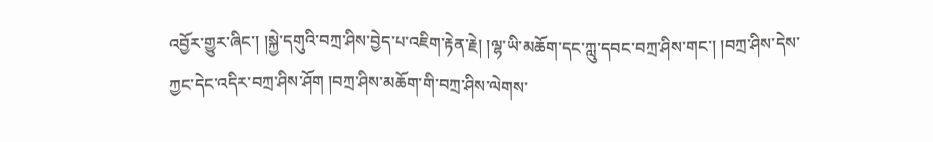འབྱོར་གྱུར་ཞིང་། །སྐྱེ་དགུའི་བཀྲ་ཤིས་བྱེད་པ་འཇིག་རྟེན་རྗེ། །ལྷ་ཡི་མཆོག་དང་ཀླུ་དབང་བཀྲ་ཤིས་གང་། །བཀྲ་ཤིས་དེས་ཀྱང་དེང་འདིར་བཀྲ་ཤིས་ཤོག །བཀྲ་ཤིས་མཆོག་གི་བཀྲ་ཤིས་ལེགས་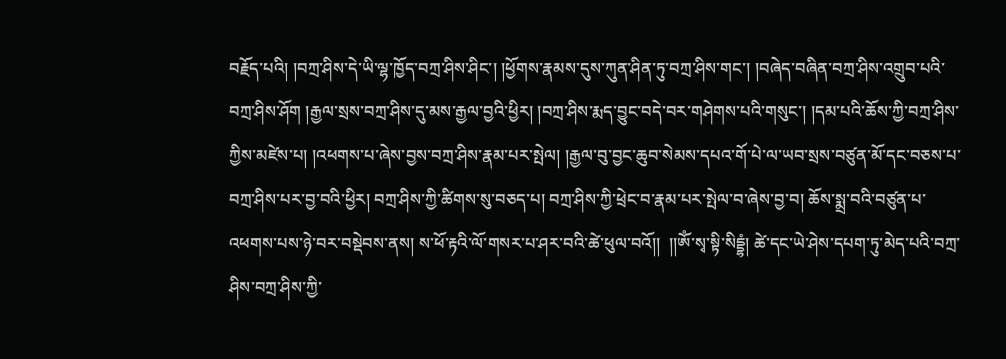བརྗོད་པའི། །བཀྲ་ཤིས་དེ་ཡི་ལྷ་ཁྱོད་བཀྲ་ཤིས་ཤིང་། །ཕྱོགས་རྣམས་དུས་ཀུན་ཤིན་ཏུ་བཀྲ་ཤིས་གང་། །བཞེད་བཞིན་བཀྲ་ཤིས་འགྲུབ་པའི་བཀྲ་ཤིས་ཤོག །རྒྱལ་སྲས་བཀྲ་ཤིས་དུ་མས་རྒྱལ་བྱའི་ཕྱིར། །བཀྲ་ཤིས་རྨད་བྱུང་བདེ་བར་གཤེགས་པའི་གསུང་། །དམ་པའི་ཆོས་ཀྱི་བཀྲ་ཤིས་ཀྱིས་མཛེས་པ། །འཕགས་པ་ཞེས་བྱས་བཀྲ་ཤིས་རྣམ་པར་སྤེལ། །རྒྱལ་བུ་བྱང་ཆུབ་སེམས་དཔའ་གོ་པེ་ལ་ཡབ་སྲས་བཙུན་མོ་དང་བཅས་པ་བཀྲ་ཤིས་པར་བྱ་བའི་ཕྱིར། བཀྲ་ཤིས་ཀྱི་ཚིགས་སུ་བཅད་པ། བཀྲ་ཤིས་ཀྱི་ཕྲེང་བ་རྣམ་པར་སྤེལ་བ་ཞེས་བྱ་བ། ཆོས་སྨྲ་བའི་བཙུན་པ་འཕགས་པས་ཉེ་བར་བསྡེབས་ནས། ས་ཕོ་རྟའི་ལོ་གསར་པ་ཤར་བའི་ཚེ་ཕུལ་བའོ།།  །།ཨོཾ་སྭ་སྟི་སིདྡྷཾ། ཚེ་དང་ཡེ་ཤེས་དཔག་ཏུ་མེད་པའི་བཀྲ་ཤིས་བཀྲ་ཤིས་ཀྱི་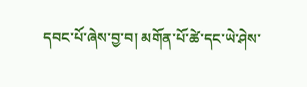དབང་པོ་ཞེས་བྱ་བ། མགོན་པོ་ཚེ་དང་ཡེ་ཤེས་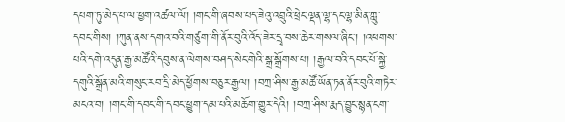དཔག་ཏུ་མེད་པ་ལ་ཕྱག་འཚལ་ལོ། །གང་གི་ཞབས་པད་ཟེའུ་འབྲུའི་ཕྲེང་ལྡན་ལྷ་དང་ལྷ་མིན་ཀླུ་དབང་གིས། །ཀུན་ནས་དགའ་བའི་གཙུག་གི་ནོར་བུའི་འོད་ཟེར་དྲྭ་བས་ཆེར་གསལ་ཞིང་། །འཕགས་པའི་དགེ་འདུན་རྒྱ་མཚོའི་དབུས་ན་ལེགས་བཤད་སེང་གེའི་སྒྲ་སྒྲོགས་པ། །རྒྱལ་བའི་དབང་པོ་སྐྱེ་དགུའི་སྒྲོན་མའི་གསུང་རབ་དྲི་མེད་ཕྱོགས་བཅུར་རྒྱལ། །བཀྲ་ཤིས་རྒྱ་མཚོ་ཡོན་ཏན་ནོར་བུའི་གཏེར་མངའ་བ། །གང་གི་དབང་གི་དབང་ཕྱུག་དམ་པའི་མཆོག་གྱུར་དེའི། །བཀྲ་ཤིས་རྨད་བྱུང་སྙན་ངག་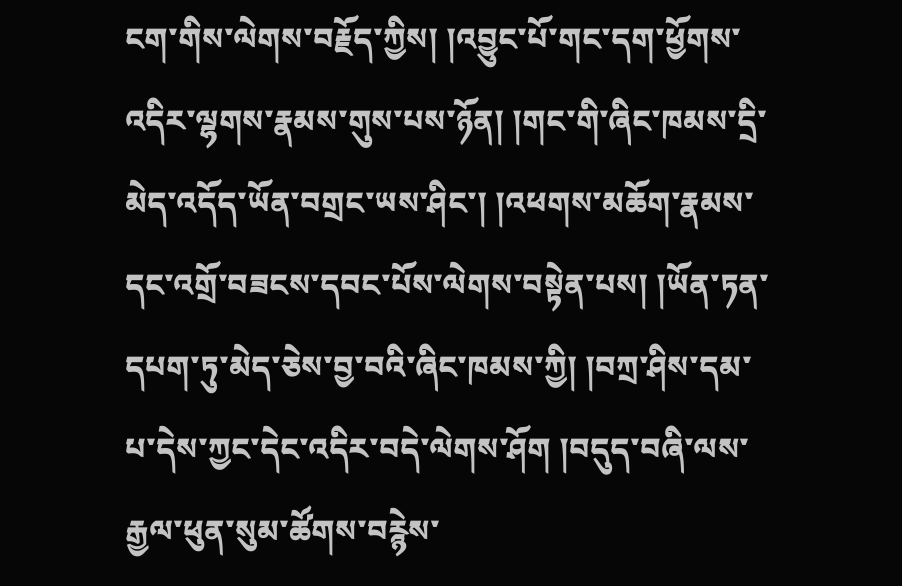ངག་གིས་ལེགས་བརྗོད་ཀྱིས། །འབྱུང་པོ་གང་དག་ཕྱོགས་འདིར་ལྷགས་རྣམས་གུས་པས་ཉོན། །གང་གི་ཞིང་ཁམས་དྲི་མེད་འདོད་ཡོན་བགྲང་ཡས་ཤིང་། །འཕགས་མཆོག་རྣམས་དང་འགྲོ་བཟངས་དབང་པོས་ལེགས་བསྟེན་པས། །ཡོན་ཏན་དཔག་ཏུ་མེད་ཅེས་བྱ་བའི་ཞིང་ཁམས་ཀྱི། །བཀྲ་ཤིས་དམ་པ་དེས་ཀྱང་དེང་འདིར་བདེ་ལེགས་ཤོག །བདུད་བཞི་ལས་རྒྱལ་ཕུན་སུམ་ཚོགས་བརྙེས་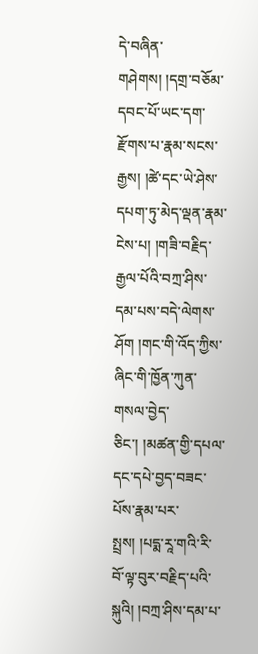དེ་བཞིན་གཤེགས། །དགྲ་བཅོམ་དབང་པོ་ཡང་དག་རྫོགས་པ་རྣམ་སངས་རྒྱས། །ཚེ་དང་ཡེ་ཤེས་དཔག་ཏུ་མེད་ལྡན་རྣམ་ངེས་པ། །གཟི་བརྗིད་རྒྱལ་པོའི་བཀྲ་ཤིས་དམ་པས་བདེ་ལེགས་ཤོག །གང་གི་འོད་ཀྱིས་ཞིང་གི་ཁྱོན་ཀུན་གསལ་བྱེད་ཅིང་། །མཚན་གྱི་དཔལ་དང་དཔེ་བྱད་བཟང་པོས་རྣམ་པར་སྤྲས། །པདྨ་རཱ་གའི་རི་བོ་ལྟ་བུར་བརྗིད་པའི་སྐུའི། །བཀྲ་ཤིས་དམ་པ་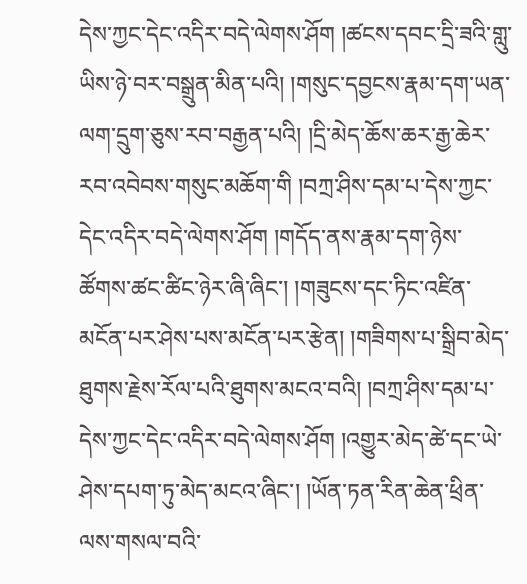དེས་ཀྱང་དེང་འདིར་བདེ་ལེགས་ཤོག །ཚངས་དབང་དྲི་ཟའི་གླུ་ཡིས་ཉེ་བར་བསྒྲུན་མིན་པའི། །གསུང་དབྱངས་རྣམ་དག་ཡན་ལག་དྲུག་ཅུས་རབ་བརྒྱན་པའི། །དྲི་མེད་ཆོས་ཆར་རྒྱ་ཆེར་རབ་འབེབས་གསུང་མཆོག་གི །བཀྲ་ཤིས་དམ་པ་དེས་ཀྱང་དེང་འདིར་བདེ་ལེགས་ཤོག །གདོད་ནས་རྣམ་དག་ཉེས་ཚོགས་ཚང་ཚིང་ཉེར་ཞི་ཞིང་། །གཟུངས་དང་ཏིང་འཛིན་མངོན་པར་ཤེས་པས་མངོན་པར་རྩེན། །གཟིགས་པ་སྒྲིབ་མེད་ཐུགས་རྗེས་རོལ་པའི་ཐུགས་མངའ་བའི། །བཀྲ་ཤིས་དམ་པ་དེས་ཀྱང་དེང་འདིར་བདེ་ལེགས་ཤོག །འགྱུར་མེད་ཚེ་དང་ཡེ་ཤེས་དཔག་ཏུ་མེད་མངའ་ཞིང་། །ཡོན་ཏན་རིན་ཆེན་ཕྲིན་ལས་གསལ་བའི་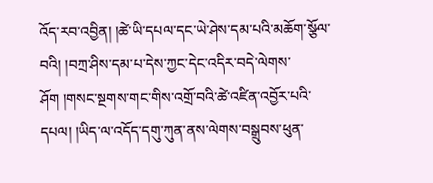འོད་རབ་འབྱིན། །ཚེ་ཡི་དཔལ་དང་ཡེ་ཤེས་དམ་པའི་མཆོག་སྩོལ་བའི། །བཀྲ་ཤིས་དམ་པ་དེས་ཀྱང་དེང་འདིར་བདེ་ལེགས་ཤོག །གསང་སྔགས་གང་གིས་འགྲོ་བའི་ཚེ་འཛིན་འབྱོར་པའི་དཔལ། །ཡིད་ལ་འདོད་དགུ་ཀུན་ནས་ལེགས་བསྒྲུབས་ཕུན་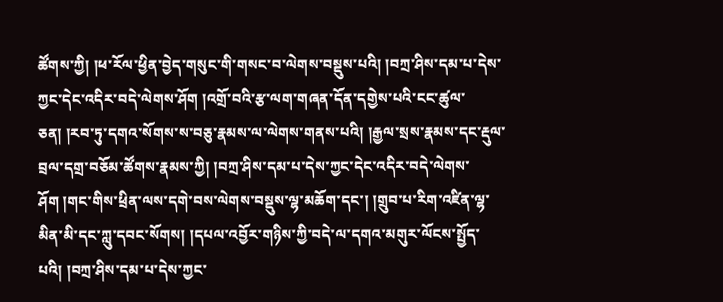ཚོགས་ཀྱི། །ཕ་རོལ་ཕྱིན་བྱེད་གསུང་གི་གསང་བ་ལེགས་བསྡུས་པའི། །བཀྲ་ཤིས་དམ་པ་དེས་ཀྱང་དེང་འདིར་བདེ་ལེགས་ཤོག །འགྲོ་བའི་རྩ་ལག་གཞན་དོན་དགྱེས་པའི་ངང་ཚུལ་ཅན། །རབ་ཏུ་དགའ་སོགས་ས་བཅུ་རྣམས་ལ་ལེགས་གནས་པའི། །རྒྱལ་སྲས་རྣམས་དང་རྡུལ་བྲལ་དགྲ་བཅོམ་ཚོགས་རྣམས་ཀྱི། །བཀྲ་ཤིས་དམ་པ་དེས་ཀྱང་དེང་འདིར་བདེ་ལེགས་ཤོག །གང་གིས་ཕྲིན་ལས་དགེ་བས་ལེགས་བསྡུས་ལྷ་མཆོག་དང་། །གྲུབ་པ་རིག་འཛིན་ལྷ་མིན་མི་དང་ཀླུ་དབང་སོགས། །དཔལ་འབྱོར་གཉིས་ཀྱི་བདེ་ལ་དགའ་མགུར་ལོངས་སྤྱོད་པའི། །བཀྲ་ཤིས་དམ་པ་དེས་ཀྱང་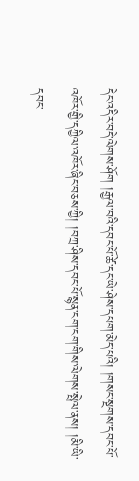དེང་འདིར་བདེ་ལེགས་ཤོག །རྒྱལ་བའི་དབང་པོ་ཚེ་དང་ཡེ་ཤེས་དཔག་མེད་པའི། །གསང་སྔགས་དབང་པོ་འཁོར་གྱི་དཀྱིལ་འཁོར་ཞིང་བཅས་ཀྱི། །བཀྲ་ཤིས་དབང་པོ་སྙན་ངག་ངག་གིས་ལེགས་སྤེལ་ནས། །མི་ཡི་དབང་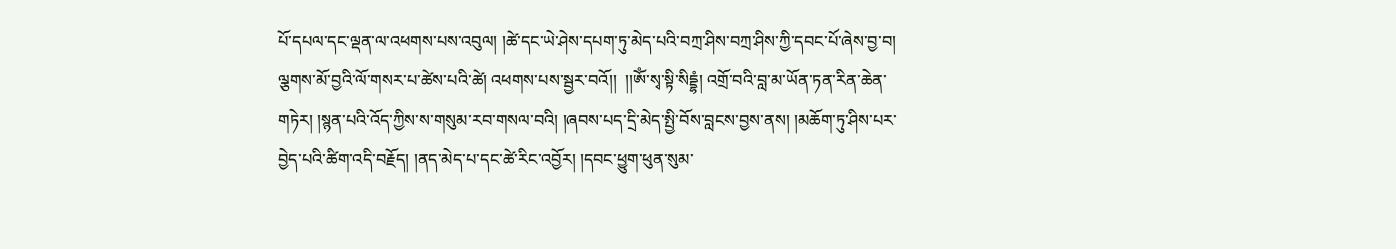པོ་དཔལ་དང་ལྡན་ལ་འཕགས་པས་འབུལ། །ཚེ་དང་ཡེ་ཤེས་དཔག་ཏུ་མེད་པའི་བཀྲ་ཤིས་བཀྲ་ཤིས་ཀྱི་དབང་པོ་ཞེས་བྱ་བ། ལྕགས་མོ་བྱའི་ལོ་གསར་པ་ཚེས་པའི་ཚེ། འཕགས་པས་སྦྱར་བའོ།།  །།ཨོཾ་སྭ་སྟི་སིདྡྷཾ། འགྲོ་བའི་བླ་མ་ཡོན་ཏན་རིན་ཆེན་གཏེར། །སྙན་པའི་འོད་ཀྱིས་ས་གསུམ་རབ་གསལ་བའི། །ཞབས་པད་དྲི་མེད་སྤྱི་བོས་བླངས་བྱས་ནས། །མཆོག་ཏུ་ཤིས་པར་བྱེད་པའི་ཚིག་འདི་བརྗོད། །ནད་མེད་པ་དང་ཚེ་རིང་འབྱོར། །དབང་ཕྱུག་ཕུན་སུམ་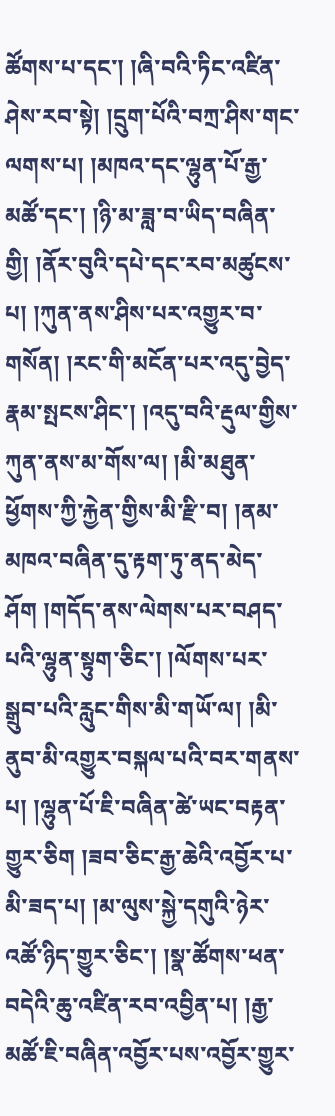ཚོགས་པ་དང་། །ཞི་བའི་ཏིང་འཛིན་ཤེས་རབ་སྟེ། །དྲུག་པོའི་བཀྲ་ཤིས་གང་ལགས་པ། །མཁའ་དང་ལྷུན་པོ་རྒྱ་མཚོ་དང་། །ཉི་མ་ཟླ་བ་ཡིད་བཞིན་གྱི། །ནོར་བུའི་དཔེ་དང་རབ་མཚུངས་པ། །ཀུན་ནས་ཤིས་པར་འགྱུར་བ་གསོན། །རང་གི་མངོན་པར་འདུ་བྱེད་རྣམ་སྤངས་ཤིང་། །འདུ་བའི་རྡུལ་གྱིས་ཀུན་ནས་མ་གོས་ལ། །མི་མཐུན་ཕྱོགས་ཀྱི་རྐྱེན་གྱིས་མི་རྫི་བ། །ནམ་མཁའ་བཞིན་དུ་རྟག་ཏུ་ནད་མེད་ཤོག །གདོད་ནས་ལེགས་པར་བཤད་པའི་ལྷུན་སྟུག་ཅིང་། །ལོགས་པར་སྒྲུབ་པའི་རླུང་གིས་མི་གཡོ་ལ། །མི་ནུབ་མི་འགྱུར་བསྐལ་པའི་བར་གནས་པ། །ལྷུན་པོ་ཇི་བཞིན་ཚེ་ཡང་བརྟན་གྱུར་ཅིག །ཟབ་ཅིང་རྒྱ་ཆེའི་འབྱོར་པ་མི་ཟད་པ། །མ་ལུས་སྐྱེ་དགུའི་ཉེར་འཚོ་ཉིད་གྱུར་ཅིང་། །སྣ་ཚོགས་ཕན་བདེའི་ཆུ་འཛིན་རབ་འབྱིན་པ། །རྒྱ་མཚོ་ཇི་བཞིན་འབྱོར་པས་འབྱོར་གྱུར་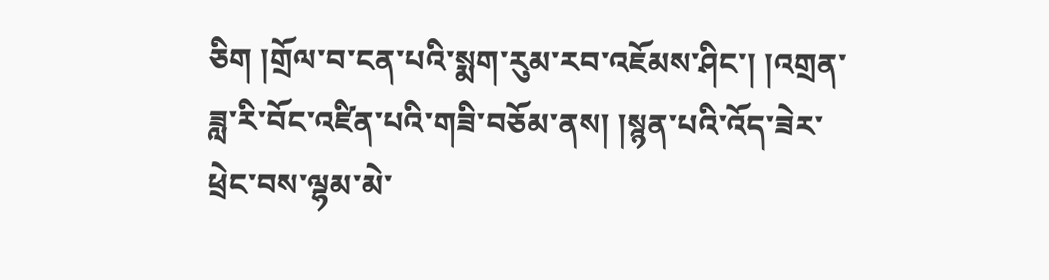ཅིག །གྲོལ་བ་ངན་པའི་སྨག་རུམ་རབ་འཇོམས་ཤིང་། །འགྲན་ཟླ་རི་བོང་འཛིན་པའི་གཟི་བཅོམ་ནས། །སྙན་པའི་འོད་ཟེར་ཕྲེང་བས་ལྷམ་མེ་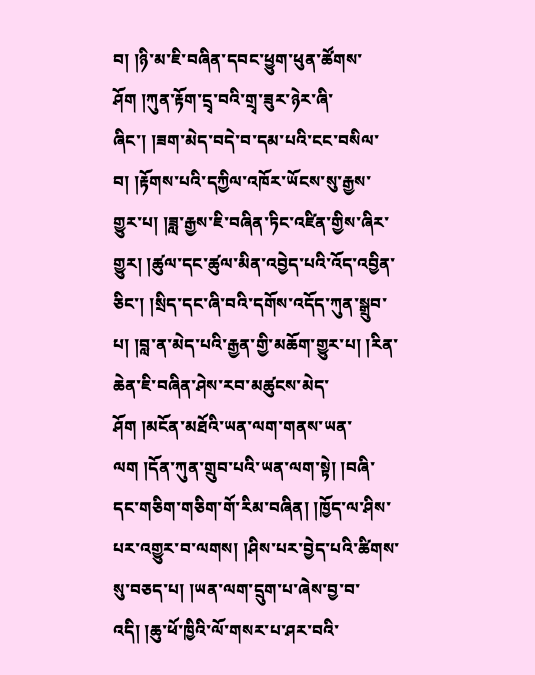བ། །ཉི་མ་ཇི་བཞིན་དབང་ཕྱུག་ཕུན་ཚོགས་ཤོག །ཀུན་རྟོག་དྲྭ་བའི་གྲྭ་ཟུར་ཉེར་ཞི་ཞིང་། །ཟག་མེད་བདེ་བ་དམ་པའི་ངང་བསིལ་བ། །རྟོགས་པའི་དཀྱིལ་འཁོར་ཡོངས་སུ་རྒྱས་གྱུར་པ། །ཟླ་རྒྱས་ཇི་བཞིན་ཏིང་འཛིན་གྱིས་ཞིར་གྱུར། །ཚུལ་དང་ཚུལ་མིན་འབྱེད་པའི་འོད་འབྱིན་ཅིང་། །སྲིད་དང་ཞི་བའི་དགོས་འདོད་ཀུན་སྒྲུབ་པ། །བླ་ན་མེད་པའི་རྒྱན་གྱི་མཆོག་གྱུར་པ། །རིན་ཆེན་ཇི་བཞིན་ཤེས་རབ་མཚུངས་མེད་ཤོག །མངོན་མཐོའི་ཡན་ལག་གནས་ཡན་ལག །དོན་ཀུན་གྲུབ་པའི་ཡན་ལག་སྟེ། །བཞི་དང་གཅིག་གཅིག་གོ་རིམ་བཞིན། །ཁྱོད་ལ་ཤིས་པར་འགྱུར་བ་ལགས། །ཤིས་པར་བྱེད་པའི་ཚིགས་སུ་བཅད་པ། །ཡན་ལག་དྲུག་པ་ཞེས་བྱ་བ་འདི། །ཆུ་ཕོ་ཁྱིའི་ལོ་གསར་པ་ཤར་བའི་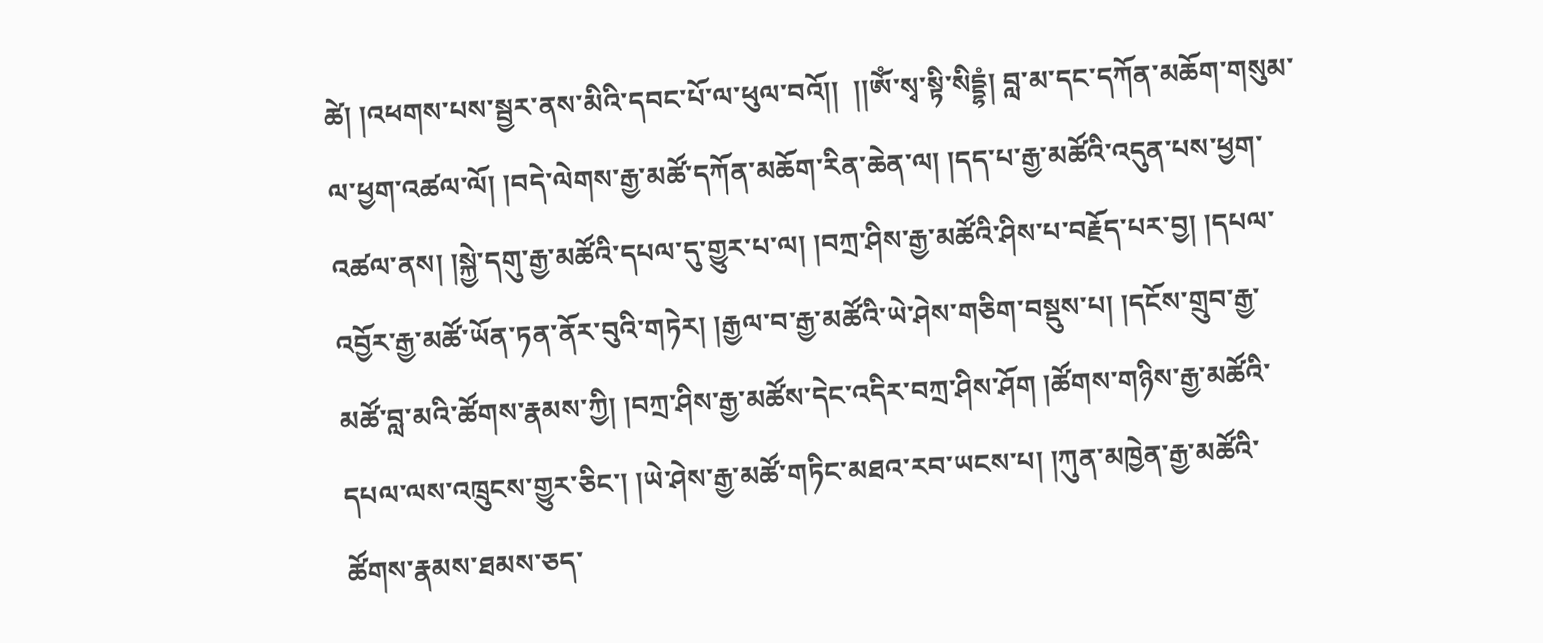ཚེ། །འཕགས་པས་སྦྱར་ནས་མིའི་དབང་པོ་ལ་ཕུལ་བའོ།།  །།ཨོཾ་སྭ་སྟི་སིདྡྷཾ། བླ་མ་དང་དཀོན་མཆོག་གསུམ་ལ་ཕྱག་འཚལ་ལོ། །བདེ་ལེགས་རྒྱ་མཚོ་དཀོན་མཆོག་རིན་ཆེན་ལ། །དད་པ་རྒྱ་མཚོའི་འདུན་པས་ཕྱག་འཚལ་ནས། །སྐྱེ་དགུ་རྒྱ་མཚོའི་དཔལ་དུ་གྱུར་པ་ལ། །བཀྲ་ཤིས་རྒྱ་མཚོའི་ཤིས་པ་བརྗོད་པར་བྱ། །དཔལ་འབྱོར་རྒྱ་མཚོ་ཡོན་ཏན་ནོར་བུའི་གཏེར། །རྒྱལ་བ་རྒྱ་མཚོའི་ཡེ་ཤེས་གཅིག་བསྡུས་པ། །དངོས་གྲུབ་རྒྱ་མཚོ་བླ་མའི་ཚོགས་རྣམས་ཀྱི། །བཀྲ་ཤིས་རྒྱ་མཚོས་དེང་འདིར་བཀྲ་ཤིས་ཤོག །ཚོགས་གཉིས་རྒྱ་མཚོའི་དཔལ་ལས་འཁྲུངས་གྱུར་ཅིང་། །ཡེ་ཤེས་རྒྱ་མཚོ་གཏིང་མཐའ་རབ་ཡངས་པ། །ཀུན་མཁྱེན་རྒྱ་མཚོའི་ཚོགས་རྣམས་ཐམས་ཅད་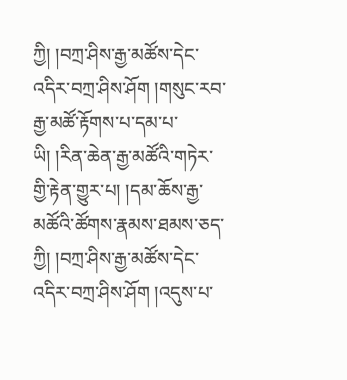ཀྱི། །བཀྲ་ཤིས་རྒྱ་མཚོས་དེང་འདིར་བཀྲ་ཤིས་ཤོག །གསུང་རབ་རྒྱ་མཚོ་རྟོགས་པ་དམ་པ་ཡི། །རིན་ཆེན་རྒྱ་མཚོའི་གཏེར་གྱི་རྟེན་གྱུར་པ། །དམ་ཆོས་རྒྱ་མཚོའི་ཚོགས་རྣམས་ཐམས་ཅད་ཀྱི། །བཀྲ་ཤིས་རྒྱ་མཚོས་དེང་འདིར་བཀྲ་ཤིས་ཤོག །འདུས་པ་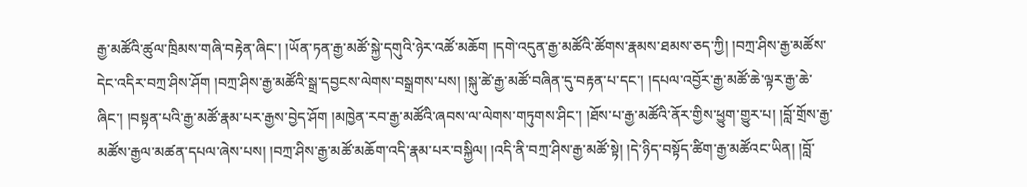རྒྱ་མཚོའི་ཚུལ་ཁྲིམས་གཞི་བརྟེན་ཞིང་། །ཡོན་ཏན་རྒྱ་མཚོ་སྐྱེ་དགུའི་ཉེར་འཚོ་མཆོག །དགེ་འདུན་རྒྱ་མཚོའི་ཚོགས་རྣམས་ཐམས་ཅད་ཀྱི། །བཀྲ་ཤིས་རྒྱ་མཚོས་དེང་འདིར་བཀྲ་ཤིས་ཤོག །བཀྲ་ཤིས་རྒྱ་མཚོའི་སྒྲ་དབྱངས་ལེགས་བསྒྲགས་པས། །སྐུ་ཚེ་རྒྱ་མཚོ་བཞིན་དུ་བརྟན་པ་དང་། །དཔལ་འབྱོར་རྒྱ་མཚོ་ཆེ་ལྟར་རྒྱ་ཆེ་ཞིང་། །བསྟན་པའི་རྒྱ་མཚོ་རྣམ་པར་རྒྱས་བྱེད་ཤོག །མཁྱེན་རབ་རྒྱ་མཚོའི་ཞབས་ལ་ལེགས་གཏུགས་ཤིང་། །ཐོས་པ་རྒྱ་མཚོའི་ནོར་གྱིས་ཕྱུག་གྱུར་པ། །བློ་གྲོས་རྒྱ་མཚོས་རྒྱལ་མཚན་དཔལ་ཞེས་པས། །བཀྲ་ཤིས་རྒྱ་མཚོ་མཆོག་འདི་རྣམ་པར་བསྐྱིལ། །འདི་ནི་བཀྲ་ཤིས་རྒྱ་མཚོ་སྟེ། །དེ་ཉིད་བསྟོད་ཚིག་རྒྱ་མཚོའང་ཡིན། །བློ་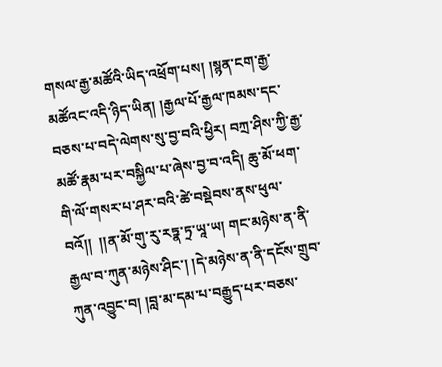གསལ་རྒྱ་མཚོའི་ཡིད་འཕྲོག་པས། །སྙན་ངག་རྒྱ་མཚོའང་འདི་ཉིད་ཡིན། །རྒྱལ་པོ་རྒྱལ་ཁམས་དང་བཅས་པ་བདེ་ལེགས་སུ་བྱ་བའི་ཕྱིར། བཀྲ་ཤིས་ཀྱི་རྒྱ་མཚོ་རྣམ་པར་བསྐྱིལ་པ་ཞེས་བྱ་བ་འདི། ཆུ་མོ་ཕག་གི་ལོ་གསར་པ་ཤར་བའི་ཚེ་བསྡེབས་ནས་ཕུལ་བའོ།།  །།ན་མོ་གུ་རུ་རཏྣ་ཏྲ་ཡཱ་ཡ། གང་མཉེས་ན་ནི་རྒྱལ་བ་ཀུན་མཉེས་ཤིང་། །དེ་མཉེས་ན་ནི་དངོས་གྲུབ་ཀུན་འབྱུང་བ། །བླ་མ་དམ་པ་བརྒྱུད་པར་བཅས་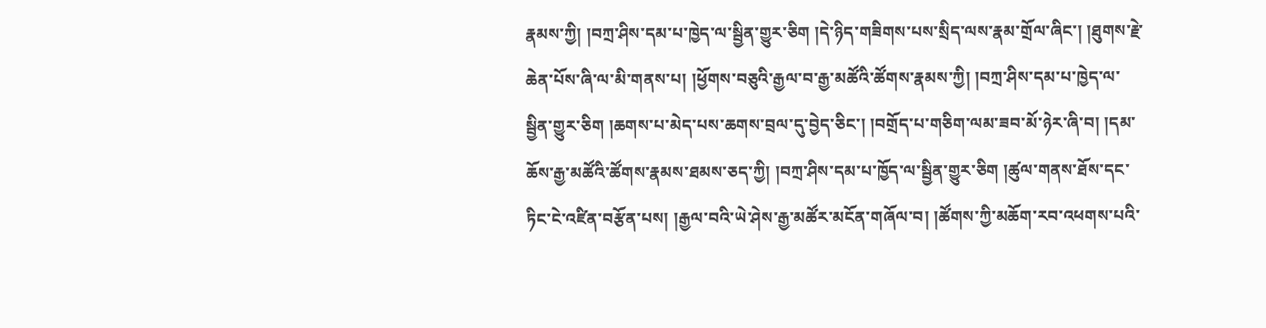རྣམས་ཀྱི། །བཀྲ་ཤིས་དམ་པ་ཁྱེད་ལ་སྦྱིན་གྱུར་ཅིག །དེ་ཉིད་གཟིགས་པས་སྲིད་ལས་རྣམ་གྲོལ་ཞིང་། །ཐུགས་རྗེ་ཆེན་པོས་ཞི་ལ་མི་གནས་པ། །ཕྱོགས་བཅུའི་རྒྱལ་བ་རྒྱ་མཚོའི་ཚོགས་རྣམས་ཀྱི། །བཀྲ་ཤིས་དམ་པ་ཁྱེད་ལ་སྦྱིན་གྱུར་ཅིག །ཆགས་པ་མེད་པས་ཆགས་བྲལ་དུ་བྱེད་ཅིང་། །བགྲོད་པ་གཅིག་ལམ་ཟབ་མོ་ཉེར་ཞི་བ། །དམ་ཆོས་རྒྱ་མཚོའི་ཚོགས་རྣམས་ཐམས་ཅད་ཀྱི། །བཀྲ་ཤིས་དམ་པ་ཁྱོད་ལ་སྦྱིན་གྱུར་ཅིག །ཚུལ་གནས་ཐོས་དང་ཏིང་ངེ་འཛིན་བརྩོན་པས། །རྒྱལ་བའི་ཡེ་ཤེས་རྒྱ་མཚོར་མངོན་གཞོལ་བ། །ཚོགས་ཀྱི་མཆོག་རབ་འཕགས་པའི་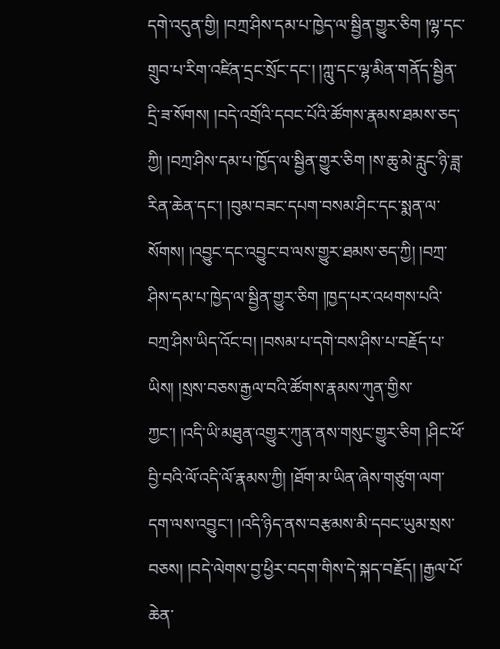དགེ་འདུན་གྱི། །བཀྲ་ཤིས་དམ་པ་ཁྱེད་ལ་སྦྱིན་གྱུར་ཅིག །ལྷ་དང་གྲུབ་པ་རིག་འཛིན་དྲང་སྲོང་དང་། །ཀླུ་དང་ལྷ་མིན་གནོད་སྦྱིན་དྲི་ཟ་སོགས། །བདེ་འགྲོའི་དབང་པོའི་ཚོགས་རྣམས་ཐམས་ཅད་ཀྱི། །བཀྲ་ཤིས་དམ་པ་ཁྱོད་ལ་སྦྱིན་གྱུར་ཅིག །ས་ཆུ་མེ་རླུང་ཉི་ཟླ་རིན་ཆེན་དང་། །བུམ་བཟང་དཔག་བསམ་ཤིང་དང་སྨན་ལ་སོགས། །འབྱུང་དང་འབྱུང་བ་ལས་གྱུར་ཐམས་ཅད་ཀྱི། །བཀྲ་ཤིས་དམ་པ་ཁྱེད་ལ་སྦྱིན་གྱུར་ཅིག །ཁྱད་པར་འཕགས་པའི་བཀྲ་ཤིས་ཡིད་འོང་བ། །བསམ་པ་དགེ་བས་ཤིས་པ་བརྗོད་པ་ཡིས། །སྲས་བཅས་རྒྱལ་བའི་ཚོགས་རྣམས་ཀུན་གྱིས་ཀྱང་། །འདི་ཡི་མཐུན་འགྱུར་ཀུན་ནས་གསུང་གྱུར་ཅིག །ཤིང་ཕོ་བྱི་བའི་ལོ་འདི་ལོ་རྣམས་ཀྱི། །ཐོག་མ་ཡིན་ཞེས་གཙུག་ལག་དག་ལས་འབྱུང་། །འདི་ཉིད་ནས་བརྩམས་མི་དབང་ཡུམ་སྲས་བཅས། །བདེ་ལེགས་བྱ་ཕྱིར་བདག་གིས་དེ་སྐད་བརྗོད། །རྒྱལ་པོ་ཆེན་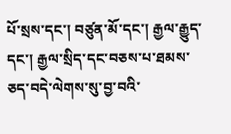པོ་སྲས་དང་། བཙུན་མོ་དང་། རྒྱལ་རྒྱུད་དང་། རྒྱལ་སྲིད་དང་བཅས་པ་ཐམས་ཅད་བདེ་ལེགས་སུ་བྱ་བའི་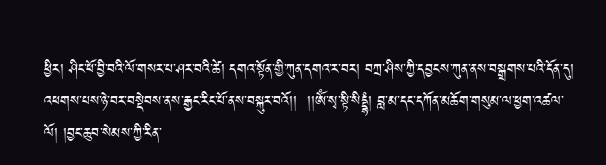ཕྱིར། ཤིང་ཕོ་བྱི་བའི་ལོ་གསར་པ་ཤར་བའི་ཚེ། དགའ་སྟོན་གྱི་ཀུན་དགའ་ར་བར། བཀྲ་ཤིས་ཀྱི་དབྱངས་ཀུན་ནས་བསྒྲགས་པའི་དོན་དུ། འཕགས་པས་ཉེ་བར་བསྡེབས་ནས་རྒྱང་རིང་པོ་ནས་བསྐུར་བའོ།།  །།ཨོཾ་སྭ་སྟི་སིདྡྷཾ། བླ་མ་དང་དཀོན་མཆོག་གསུམ་ལ་ཕྱག་འཚལ་ལོ། །བྱང་ཆུབ་སེམས་ཀྱི་རིན་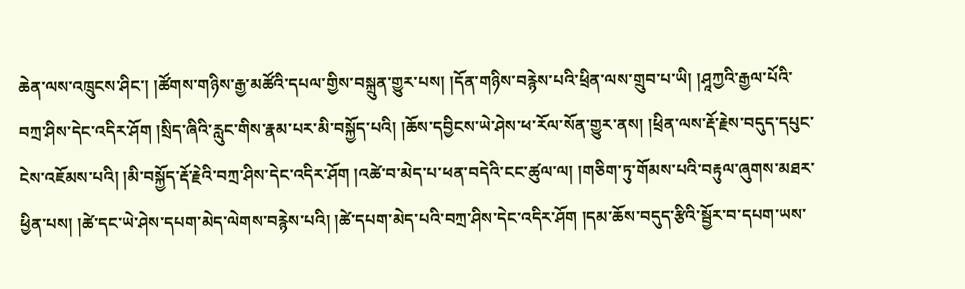ཆེན་ལས་འཁྲུངས་ཤིང་། །ཚོགས་གཉིས་རྒྱ་མཚོའི་དཔལ་གྱིས་བསྐྲུན་གྱུར་པས། །དོན་གཉིས་བརྙེས་པའི་ཕྲིན་ལས་གྲུབ་པ་ཡི། །ཤཱཀྱའི་རྒྱལ་པོའི་བཀྲ་ཤིས་དེང་འདིར་ཤོག །སྲིད་ཞིའི་རླུང་གིས་རྣམ་པར་མི་བསྐྱོད་པའི། །ཆོས་དབྱིངས་ཡེ་ཤེས་ཕ་རོལ་སོན་གྱུར་ནས། །ཕྲིན་ལས་རྡོ་རྗེས་བདུད་དཔུང་ངེས་འཇོམས་པའི། །མི་བསྐྱོད་རྡོ་རྗེའི་བཀྲ་ཤིས་དེང་འདིར་ཤོག །འཚེ་བ་མེད་པ་ཕན་བདེའི་ངང་ཚུལ་ལ། །གཅིག་ཏུ་གོམས་པའི་བརྟུལ་ཞུགས་མཐར་ཕྱིན་པས། །ཚེ་དང་ཡེ་ཤེས་དཔག་མེད་ལེགས་བརྙེས་པའི། །ཚེ་དཔག་མེད་པའི་བཀྲ་ཤིས་དེང་འདིར་ཤོག །དམ་ཆོས་བདུད་རྩིའི་སྦྱོར་བ་དཔག་ཡས་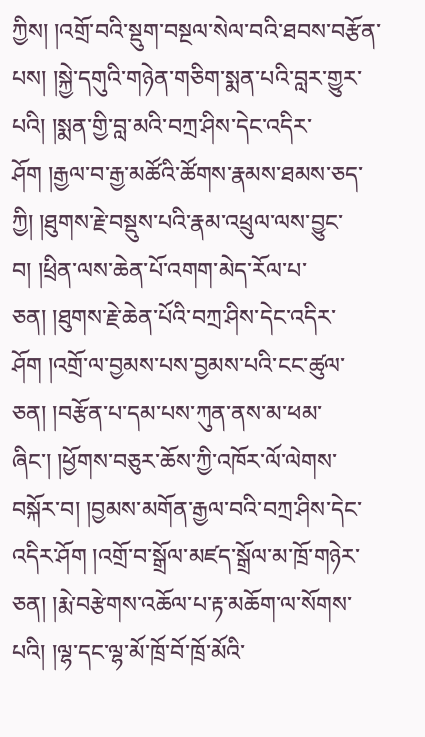ཀྱིས། །འགྲོ་བའི་སྡུག་བསྔལ་སེལ་བའི་ཐབས་བརྩོན་པས། །སྐྱེ་དགུའི་གཉེན་གཅིག་སྨན་པའི་བླར་གྱུར་པའི། །སྨན་གྱི་བླ་མའི་བཀྲ་ཤིས་དེང་འདིར་ཤོག །རྒྱལ་བ་རྒྱ་མཚོའི་ཚོགས་རྣམས་ཐམས་ཅད་ཀྱི། །ཐུགས་རྗེ་བསྡུས་པའི་རྣམ་འཕྲུལ་ལས་བྱུང་བ། །ཕྲིན་ལས་ཆེན་པོ་འགག་མེད་རོལ་པ་ཅན། །ཐུགས་རྗེ་ཆེན་པོའི་བཀྲ་ཤིས་དེང་འདིར་ཤོག །འགྲོ་ལ་བྱམས་པས་བྱམས་པའི་ངང་ཚུལ་ཅན། །བརྩོན་པ་དམ་པས་ཀུན་ནས་མ་ཕམ་ཞིང་། །ཕྱོགས་བཅུར་ཆོས་ཀྱི་འཁོར་ལོ་ལེགས་བསྐོར་བ། །བྱམས་མགོན་རྒྱལ་བའི་བཀྲ་ཤིས་དེང་འདིར་ཤོག །འགྲོ་བ་སྒྲོལ་མཛད་སྒྲོལ་མ་ཁྲོ་གཉེར་ཅན། །རྨེ་བརྩེགས་འཆོལ་པ་རྟ་མཆོག་ལ་སོགས་པའི། །ལྷ་དང་ལྷ་མོ་ཁྲོ་བོ་ཁྲོ་མོའི་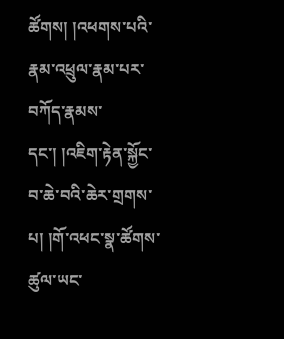ཚོགས། །འཕགས་པའི་རྣམ་འཕྲུལ་རྣམ་པར་བཀོད་རྣམས་དང་། །འཇིག་རྟེན་སྐྱོང་བ་ཆེ་བའི་ཆེར་གྲགས་པ། །གོ་འཕང་སྣ་ཚོགས་ཚུལ་ཡང་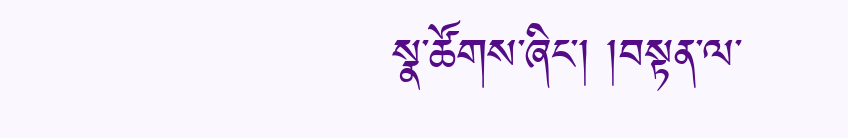སྣ་ཚོགས་ཞིང་། །བསྟན་ལ་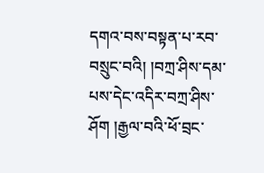དགའ་བས་བསྟན་པ་རབ་བསྲུང་བའི། །བཀྲ་ཤིས་དམ་པས་དེང་འདིར་བཀྲ་ཤིས་ཤོག །རྒྱལ་བའི་ཕོ་བྲང་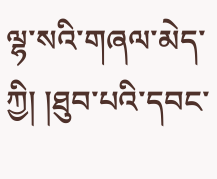ལྷ་སའི་གཞལ་མེད་ཀྱི། །ཐུབ་པའི་དབང་